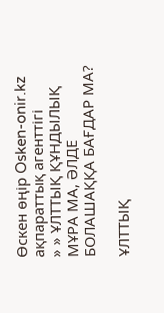Өскен өңір Osken-onir.kz ақпараттық агенттігі
» » ҰЛТТЫҚ ҚҰНДЫЛЫҚ МҰРА МА, ӘЛДЕ БОЛАШАҚҚА БАҒДАР МА?

ҰЛТТЫҚ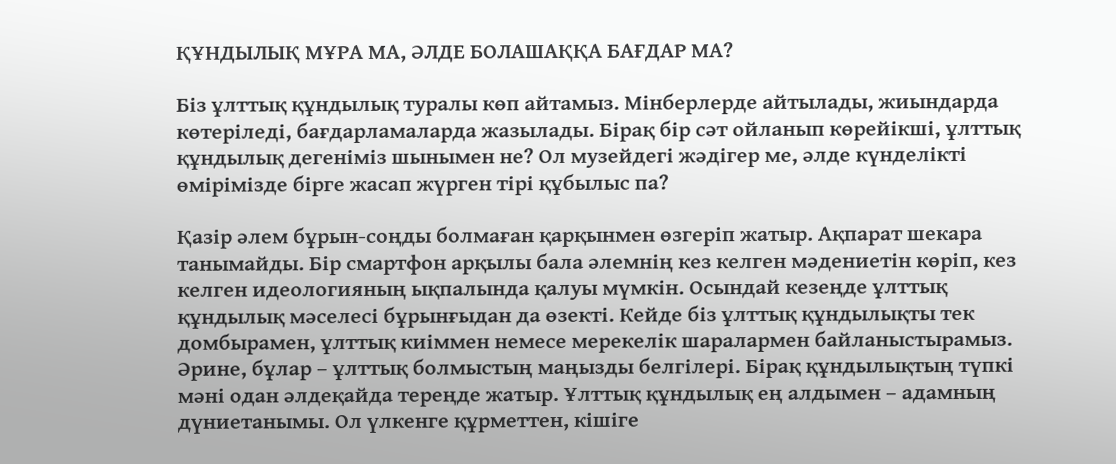ҚҰНДЫЛЫҚ МҰРА МА, ӘЛДЕ БОЛАШАҚҚА БАҒДАР МА?

Біз ұлттық құндылық туралы көп айтамыз. Мінберлерде айтылады, жиындарда көтеріледі, бағдарламаларда жазылады. Бірақ бір сәт ойланып көрейікші, ұлттық құндылық дегеніміз шынымен не? Ол музейдегі жәдігер ме, әлде күнделікті өмірімізде бірге жасап жүрген тірі құбылыс па?

Қазір әлем бұрын-соңды болмаған қарқынмен өзгеріп жатыр. Ақпарат шекара танымайды. Бір смартфон арқылы бала әлемнің кез келген мәдениетін көріп, кез келген идеологияның ықпалында қалуы мүмкін. Осындай кезеңде ұлттық құндылық мәселесі бұрынғыдан да өзекті. Кейде біз ұлттық құндылықты тек домбырамен, ұлттық киіммен немесе мерекелік шаралармен байланыстырамыз. Әрине, бұлар – ұлттық болмыстың маңызды белгілері. Бірақ құндылықтың түпкі мәні одан әлдеқайда тереңде жатыр. Ұлттық құндылық ең алдымен – адамның дүниетанымы. Ол үлкенге құрметтен, кішіге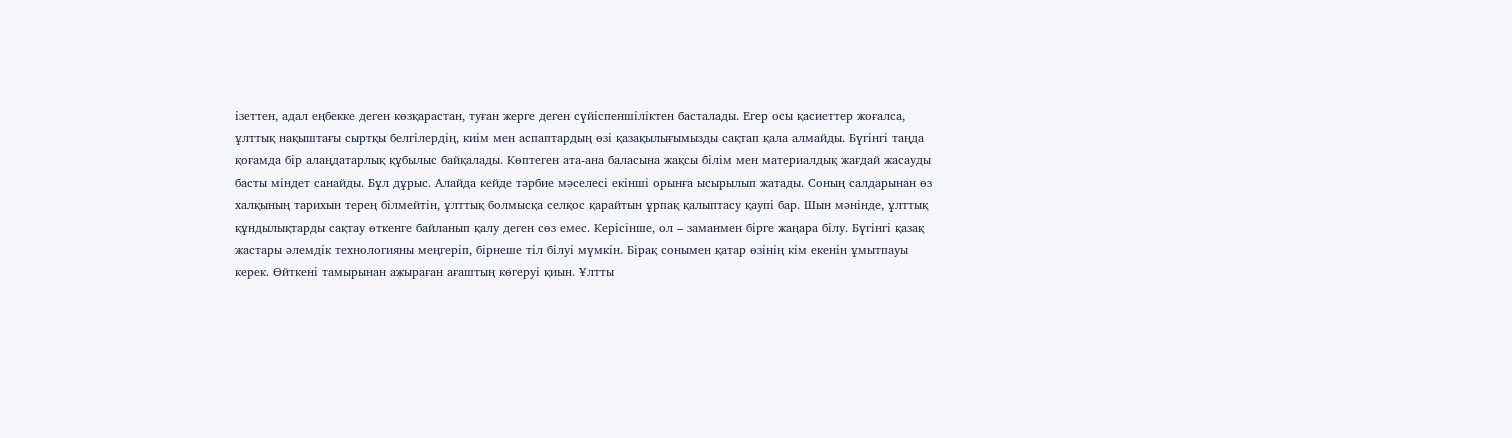ізеттен, адал еңбекке деген көзқарастан, туған жерге деген сүйіспеншіліктен басталады. Егер осы қасиеттер жоғалса, ұлттық нақыштағы сыртқы белгілердің, киім мен аспаптардың өзі қазақылығымызды сақтап қала алмайды. Бүгінгі таңда қоғамда бір алаңдатарлық құбылыс байқалады. Көптеген ата-ана баласына жақсы білім мен материалдық жағдай жасауды басты міндет санайды. Бұл дұрыс. Алайда кейде тәрбие мәселесі екінші орынға ысырылып жатады. Соның салдарынан өз халқының тарихын терең білмейтін, ұлттық болмысқа селқос қарайтын ұрпақ қалыптасу қаупі бар. Шын мәнінде, ұлттық құндылықтарды сақтау өткенге байланып қалу деген сөз емес. Керісінше, ол – заманмен бірге жаңара білу. Бүгінгі қазақ жастары әлемдік технологияны меңгеріп, бірнеше тіл білуі мүмкін. Бірақ сонымен қатар өзінің кім екенін ұмытпауы керек. Өйткені тамырынан ажыраған ағаштың көгеруі қиын. Ұлтты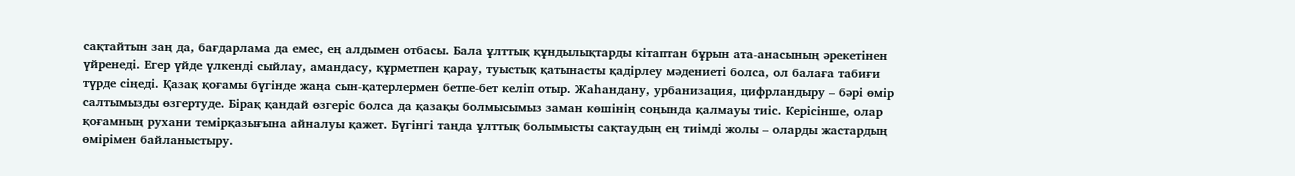сақтайтын заң да, бағдарлама да емес, ең алдымен отбасы. Бала ұлттық құндылықтарды кітаптан бұрын ата-анасының әрекетінен үйренеді. Егер үйде үлкенді сыйлау, амандасу, құрметпен қарау, туыстық қатынасты қадірлеу мәдениеті болса, ол балаға табиғи түрде сіңеді. Қазақ қоғамы бүгінде жаңа сын-қатерлермен бетпе-бет келіп отыр. Жаһандану, урбанизация, цифрландыру – бәрі өмір салтымызды өзгертуде. Бірақ қандай өзгеріс болса да қазақы болмысымыз заман көшінің соңында қалмауы тиіс. Керісінше, олар қоғамның рухани темірқазығына айналуы қажет. Бүгінгі таңда ұлттық болымысты сақтаудың ең тиімді жолы – оларды жастардың өмірімен байланыстыру.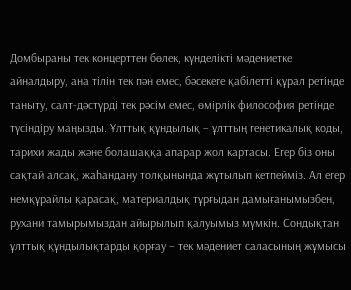Домбыраны тек концерттен бөлек, күнделікті мәдениетке айналдыру, ана тілін тек пән емес, бәсекеге қабілетті құрал ретінде таныту, салт-дәстүрді тек рәсім емес, өмірлік философия ретінде түсіндіру маңызды. Ұлттық құндылық – ұлттың генетикалық коды, тарихи жады және болашаққа апарар жол картасы. Егер біз оны сақтай алсақ, жаһандану толқынында жұтылып кетпейміз. Ал егер немқұрайлы қарасақ, материалдық тұрғыдан дамығанымызбен, рухани тамырымыздан айырылып қалуымыз мүмкін. Сондықтан ұлттық құндылықтарды қорғау – тек мәдениет саласының жұмысы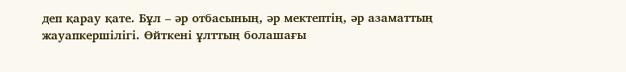деп қарау қате. Бұл – әр отбасының, әр мектептің, әр азаматтың жауапкершілігі. Өйткені ұлттың болашағы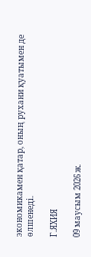экономикамен қатар, оның рухани қуатымен де өлшенеді.

Г.ЯХИЯ

09 маусым 2026 ж.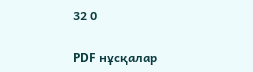32 0

PDF нұсқалар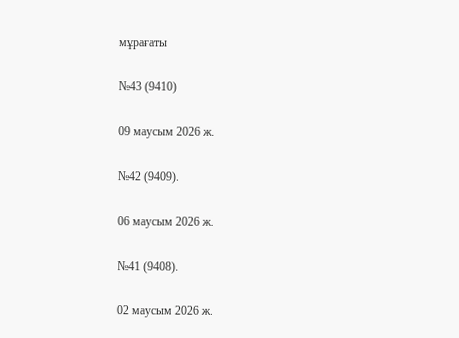мұрағаты

№43 (9410)

09 маусым 2026 ж.

№42 (9409).

06 маусым 2026 ж.

№41 (9408).

02 маусым 2026 ж.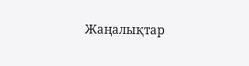Жаңалықтар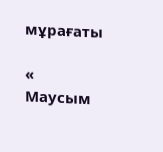мұрағаты

«    Маусым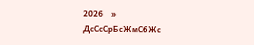2026    »
ДсСсСрБсЖмСбЖс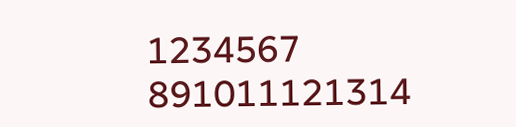1234567
891011121314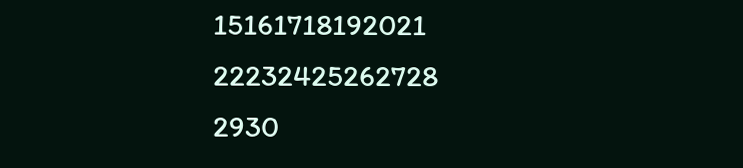15161718192021
22232425262728
2930